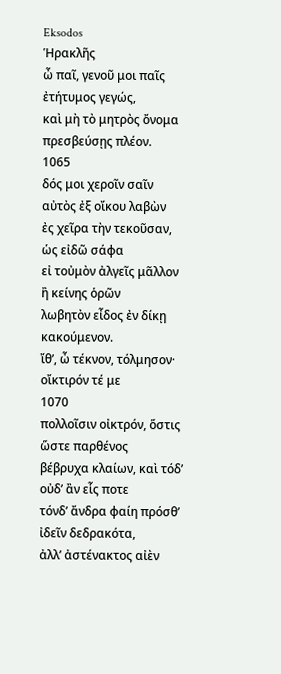Eksodos
Ἡρακλῆς
ὦ παῖ, γενοῦ μοι παῖς ἐτήτυμος γεγώς,
καὶ μὴ τὸ μητρὸς ὄνομα πρεσβεύσῃς πλέον.
1065
δός μοι χεροῖν σαῖν αὐτὸς ἐξ οἴκου λαβὼν
ἐς χεῖρα τὴν τεκοῦσαν, ὡς εἰδῶ σάφα
εἰ τοὐμὸν ἀλγεῖς μᾶλλον ἢ κείνης ὁρῶν
λωβητὸν εἶδος ἐν δίκῃ κακούμενον.
ἴθʼ, ὦ τέκνον, τόλμησον· οἴκτιρόν τέ με
1070
πολλοῖσιν οἰκτρόν, ὅστις ὥστε παρθένος
βέβρυχα κλαίων, καὶ τόδʼ οὐδʼ ἂν εἷς ποτε
τόνδʼ ἄνδρα φαίη πρόσθʼ ἰδεῖν δεδρακότα,
ἀλλʼ ἀστένακτος αἰὲν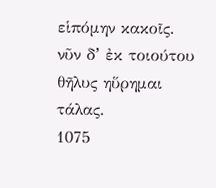εἱπόμην κακοῖς.
νῦν δʼ ἐκ τοιούτου θῆλυς ηὕρημαι τάλας.
1075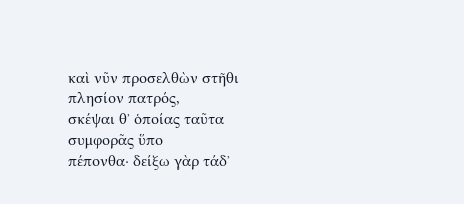καὶ νῦν προσελθὼν στῆθι πλησίον πατρός,
σκέψαι θʼ ὁποίας ταῦτα συμφορᾶς ὕπο
πέπονθα· δείξω γὰρ τάδʼ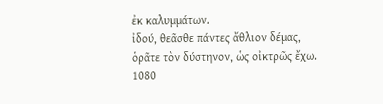ἐκ καλυμμάτων.
ἰδού, θεᾶσθε πάντες ἄθλιον δέμας,
ὁρᾶτε τὸν δύστηνον, ὡς οἰκτρῶς ἔχω.
1080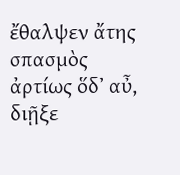ἔθαλψεν ἄτης σπασμὸς ἀρτίως ὅδʼ αὖ,
διῇξε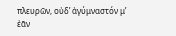πλευρῶν, οὐδʼ ἀγύμναστόν μʼ ἐᾶν